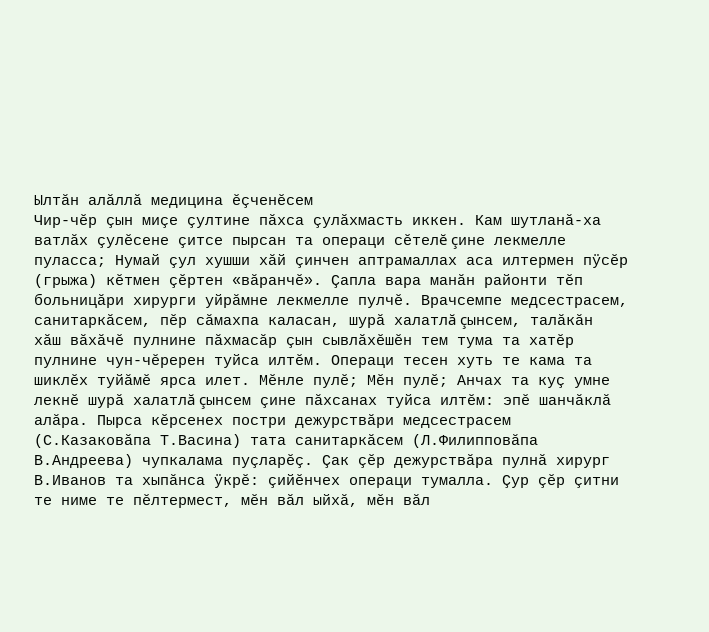Ылтăн алăллă медицина ĕçченĕсем
Чир-чĕр çын миçе çултине пăхса çулăхмасть иккен. Кам шутланă-ха ватлăх çулĕсене çитсе пырсан та операци сĕтелĕ çине лекмелле пуласса; Нумай çул хушши хăй çинчен аптрамаллах аса илтермен пÿсĕр (грыжа) кĕтмен çĕртен «вăранчĕ». Çапла вара манăн районти тĕп больницăри хирурги уйрăмне лекмелле пулчĕ. Врачсемпе медсестрасем, санитаркăсем, пĕр сăмахпа каласан, шурă халатлă çынсем, талăкăн хăш вăхăчĕ пулнине пăхмасăр çын сывлăхĕшĕн тем тума та хатĕр пулнине чун-чĕререн туйса илтĕм. Операци тесен хуть те кама та шиклĕх туйăмĕ ярса илет. Мĕнле пулĕ; Мĕн пулĕ; Анчах та куç умне лекнĕ шурă халатлă çынсем çине пăхсанах туйса илтĕм: эпĕ шанчăклă алăра. Пырса кĕрсенех постри дежурствăри медсестрасем (С.Казаковăпа Т.Васина) тата санитаркăсем (Л.Филипповăпа В.Андреева) чупкалама пуçларĕç. Çак çĕр дежурствăра пулнă хирург В.Иванов та хыпăнса ÿкрĕ: çийĕнчех операци тумалла. Çур çĕр çитни те ниме те пĕлтермест, мĕн вăл ыйхă, мĕн вăл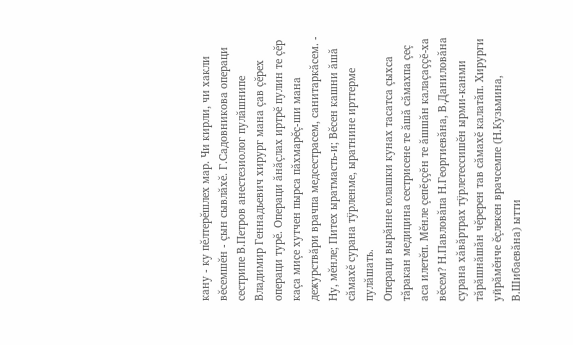кану - ку пĕлтерĕшлех мар. Чи кирли, чи хакли вĕсемшĕн - çын сывлăхĕ. Г.Садовникова операци сестрипе В.Петров анестезиолог пулăшнипе Владимир Геннадьевич хирург мана çав çĕрех операци турĕ. Операци ăнăçлах иртрĕ пулин те çĕр каçа миçе хутчен пырса пăхмарĕç-ши мана дежурствăри врачпа медсестрасем, санитаркăсем. - Ну, мĕнле; Питех ыратмасть-и; Вĕсен кашни ăшă сăмахĕ сурана тÿрленме, ыратнине ирттерме пулăшать.
Операци вырăнне юлашки кунах тасатса çыхса тăракан медицина сестрисене те ăшă сăмахпа çеç аса илетĕп. Мĕнле çепĕççĕн те ăшшăн калаçаççĕ-ха вĕсем? Н.Павловăпа Н.Георгиевăна, В.Даниловăна сурана хăвăртрах тÿрлетессишĕн ырми-канми тăрăшнăшăн чĕререн тав сăмахĕ калатăп. Хирурги уйрăмĕнче ĕçлекен врачсемпе (Н.Кузьмина, В.Шибаевăна) ытти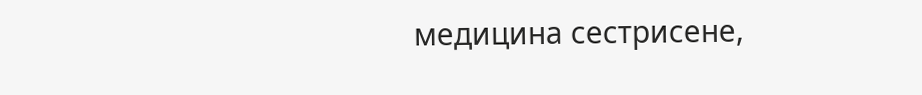медицина сестрисене,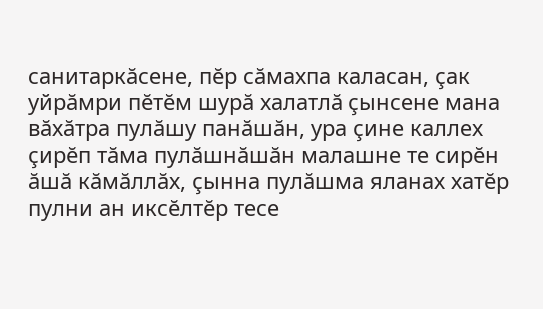санитаркăсене, пĕр сăмахпа каласан, çак уйрăмри пĕтĕм шурă халатлă çынсене мана вăхăтра пулăшу панăшăн, ура çине каллех çирĕп тăма пулăшнăшăн малашне те сирĕн ăшă кăмăллăх, çынна пулăшма яланах хатĕр пулни ан иксĕлтĕр тесе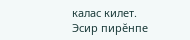калас килет. Эсир пирĕнпе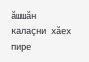ăшшăн калаçни хăех пире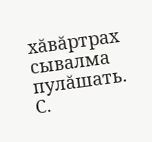хăвăртрах сывалма пулăшать.
С.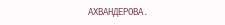АХВАНДЕРОВА.